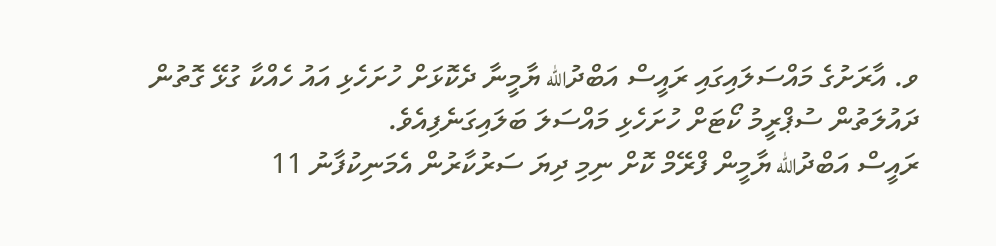ވ. އާރަށުގެ މައްސަލައިގައި ރައީސް އަބްދުالله ޔާމީނާ ދެކޮޅަށް ހުށަހެޅި އައު ހެއްކާ ގުޅޭ ގޮތުން ދައުލަތުން ސުޕްރީމު ކޯޓަށް ހުށަހެޅި މައްސަލަ ބަލައިގަނެފިއެވެ.
ރައީސް އަބްދުالله ޔާމީން ފްރޭމް ކޮށް ނިމި ދިޔަ ސަރުކާރުން އެމަނިކުފާނު 11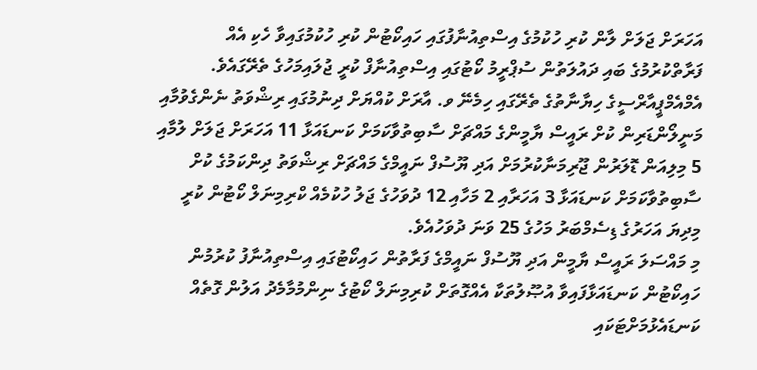އަހަރަށް ޖަލަށް ލާން ކުރި ހުކުމުގެ އިސްތިއުނާފުގައި ހައިކޯޓުން ކުރި ހުކުމުގައިވާ ހެކި އެއް ފަރާތްކުރުމުގެ ބައި ދައުލަތުން ސުޕްރީމު ކޯޓުގައި އިސްތިއުނާފް ކުރީ ޖުލައިމަހުގެ ތެރޭގައެވެ.
އެމްއެމްޕީއާރްސީގެ ހިޔާނާތުގެ ތެރޭގައި ހިމެނޭ ވ. އާރަށް ކުއްޔަށް ދިނުމުގައި ރިޝްވަތު ނެންގެވުމާއި މަނީލޯންޑަރިން ކުށް ރައީސް ޔާމީންގެ މައްޗަށް ސާބިތުވާކަމަށް ކަނޑައަޅާ 11 އަހަރަށް ޖަލަށް ލުމާއި 5 މިލިއަން ޑޮލަރުން ޖޫރިމަނާކުރުމަށް އަދި ޔޫސުފް ނައީމްގެ މައްޗަށް ރިޝްވަތު ދިންކަމުގެ ކުށް ސާބިތުވާކަމަށް ކަނޑައަޅާ 3 އަހަރާއި 2 މަހާއި 12 ދުވަހުގެ ޖަލު ހުކުމެއް ކްރިމިނަލް ކޯޓުން ކުރީ މިދިޔަ އަހަރުގެ ޑިސެމްބަރު މަހުގެ 25 ވަނަ ދުވަހުއެވެ.
މި މައްސަލަ ރައީސް ޔާމީން އަދި ޔޫސުފް ނައީމްގެ ފަރާތުން ހައިކޯޓުގައި އިސްތިއުނާފު ކުރުމުން ހައިކޯޓުން ކަނޑައަޅާފައިވާ އުޞޫލުތަކާ އެއްގޮތަށް ކުރިމިނަލް ކޯޓުގެ ނިންމުމާމެދު އަލުން ގޮތެއް ކަނޑައެޅުމަށްޓަކައި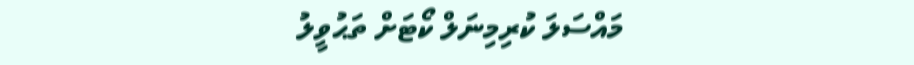މައްސަލަ ކުރިމިނަލް ކޯޓަށް ތަޙުވީލު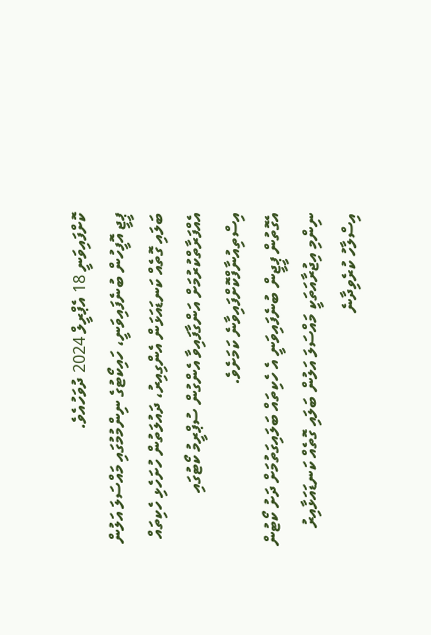ކޮށްފައިވަނީ 18 އެޕްރީލް 2024 ދުވަހުއެވެ.
ޕީޖީ އޮފީހުން ބުނެފައިވަނީ، ހައިކޯޓުގެ ނިންމުމުގައި މައްސަލަ އަލުން ބަލައި ގޮތެއް ކަނޑައަޅަން އެންގިއިރު، ދައުލަތުން ހުށަހެޅި ހެކިތައް އެއްފަރާތްކުރުމަށް އަންގާފައިވާ އެންގުން ސުޕްރީމު ކޯޓުގައި އިސްތިއުނާފްކޮށްފައިވާނެ ކަމަށެވެ.
އެގޮތުން ޕީޖީން ބުނެފައިވަނީ އެ ހެކިތައް ބަލައިގަތުމަށް ދަށު ކޯޓުން ނިންމި އިޖުރާއަތަކީ މައްސަލަ އަލުން ބަލައި ގޮތެއް ކަނޑައަޅާއިރު އިސްލާހު ކުރެވިދާނެ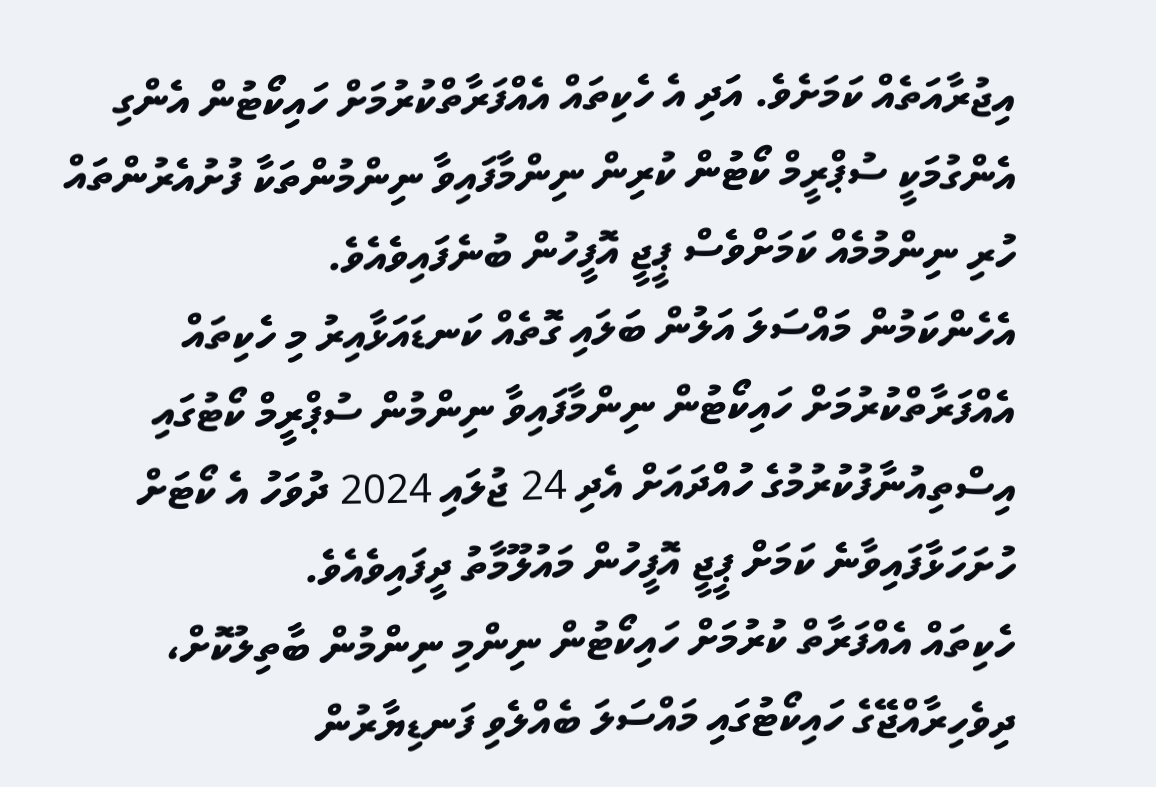އިޖުރާއަތެއް ކަމަށެވެ. އަދި އެ ހެކިތައް އެއްފަރާތްކުރުމަށް ހައިކޯޓުން އެންގި އެންގުމަކީ ސުޕްރީމް ކޯޓުން ކުރިން ނިންމާފައިވާ ނިންމުންތަކާ ފުށުއެރުންތައް ހުރި ނިންމުމެއް ކަމަށްވެސް ޕީޖީ އޮފީހުން ބުނެފައިވެއެވެ.
އެހެންކަމުން މައްސަލަ އަލުން ބަލައި ގޮތެއް ކަނޑައަޅާއިރު މި ހެކިތައް އެއްފަރާތްކުރުމަށް ހައިކޯޓުން ނިންމާފައިވާ ނިންމުން ސުޕްރީމް ކޯޓުގައި އިސްތިއުނާފުކުރުމުގެ ހުއްދައަށް އެދި 24 ޖުލައި 2024 ދުވަހު އެ ކޯޓަށް ހުށަހަޅާފައިވާނެ ކަމަށް ޕީޖީ އޮފީހުން މައުލޫމާތު ދީފައިވެއެވެ.
ހެކިތައް އެއްފަރާތް ކުރުމަށް ހައިކޯޓުން ނިންމި ނިންމުން ބާތިލުކޮށް، ދިވެހިރާއްޖޭގެ ހައިކޯޓުގައި މައްސަލަ ބެއްލެވި ފަނޑިޔާރުން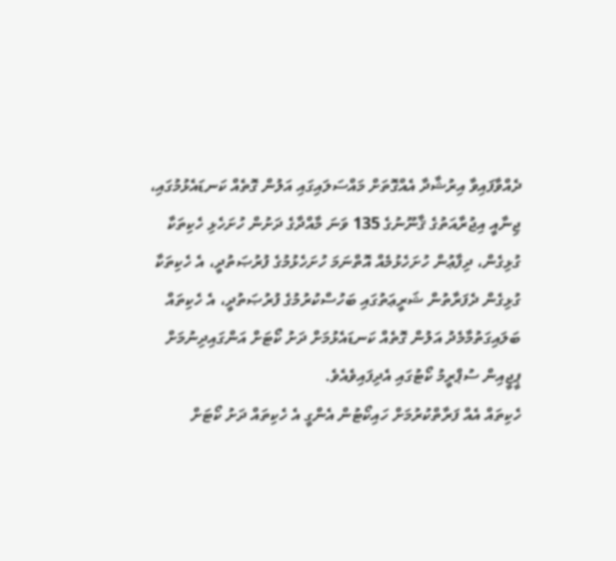ދެއްވާފައިވާ އިރުޝާދާ އެއްގޮތަށް މައްސަލައިގައި އަލުން ގޮތެއް ކަނޑައެޅުމުގައި، ޖިނާއީ އިޖުރާއަތުގެ ޤާނޫނުގެ 135 ވަނަ މާއްދާގެ ދަށުން ހުށަހެޅި ހެކިތަކާ ގުޅިގެން، ދިފާޢުން ހުށަހެޅުމެއް އޮތްނަމަ ހުށަހެޅުމުގެ ފުރުޞަތުދީ، އެ ހެކިތަކާ ގުޅިގެން ދެފަރާތުން ޝަރީޢަތުގައި ބަހުސްކުރުމުގެ ފުރުޞަތުދީ، އެ ހެކިތައް ބަލައިގަތުމާމެދު އަލުން ގޮތެއް ކަނޑައެޅުމަށް ދަށު ކޯޓަށް އަންގައިދިނުމަށް ޕީޖީއިން ސުޕްރީމު ކޯޓުގައި އެދިފައިވެއެވެ.
ހެކިތައް އެއް ފަރާތްކުރުމަށް ހައިކޯޓުން އެންގީ އެ ހެކިތައް ދަށު ކޯޓަށް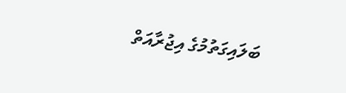ބަލައިގަތުމުގެ އިޖުރާއަތް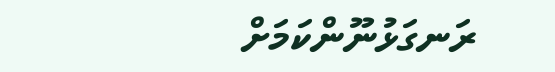ރަނގަޅުނޫންކަމަށް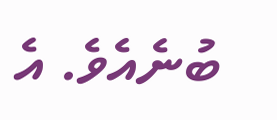ބުނެއެވެ. އެ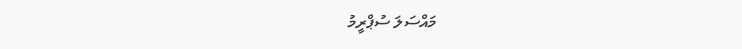މައްސަލަ ސުޕްރީމު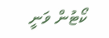ކޯޓުން ވަނީ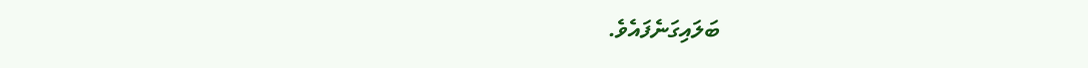ބަލައިގަނެފައެވެ.